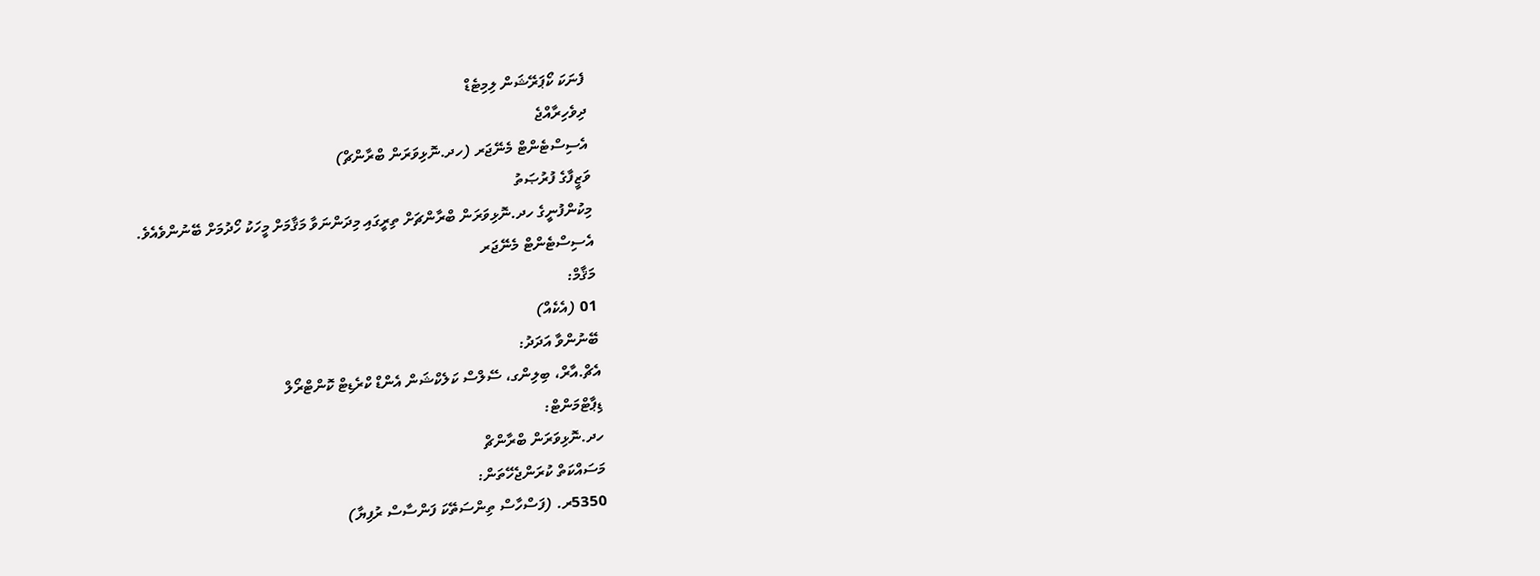ފެނަކަ ކޯޕަރޭޝަން ލިމިޓެޑް
ދިވެހިރާއްޖެ
އެސިސްޓެންޓް މެނޭޖަރ (ހދ.ނޮޅިވަރަން ބްރާންޗް)
ވަޒީފާގެ ފުރުޞަތު
މިކުންފުނީގެ ހދ.ނޮޅިވަރަން ބްރާންޗަށް ތިރީގައި މިދަންނަވާ މަޤާމަށް މީހަކު ހޯދުމަށް ބޭނުންވެއެވެ.
އެސިސްޓެންޓް މެނޭޖަރ
މަޤާމް:
01 (އެކެއް)
ބޭނުންވާ އަދަދު:
އެޗް.އާރް، ބިލިންގ، ސޭލްސް ކަލެކްޝަން އެންޑް ކްރެޑިޓް ކޮންޓްރޯލް
ޑިޕާޓްމަންޓް:
ހދ.ނޮޅިވަރަން ބްރާންޗް
މަސައްކަތް ކުރަންޖެހޭތަން:
5350ރ. (ފަސްހާސް ތިންސަތޭކަ ފަންސާސް ރުފިޔާ)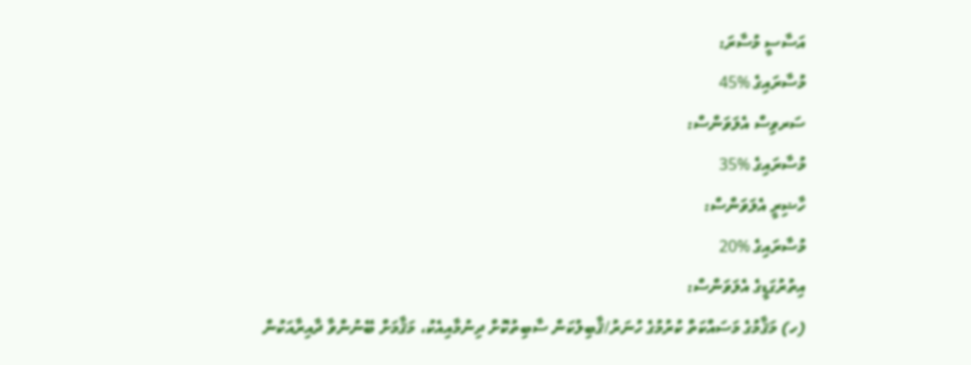އަސާސީ މުސާރަ:
މުސާރައިގެ %45
ސަރވިސް އެލަވަންސް:
މުސާރައިގެ %35
ހާޟިރީ އެލަވަންސް:
މުސާރައިގެ %20
އިތުރުގަޑީގެ އެލަވަންސް:
(ހ) މަޤާމުގެ މަސައްކަތް ކުރުމުގެ ހުނަރު/ޤާބިލުކަން ސާބިތުކޮށް ދިނުމާއިއެކު، މަޤާމަށް ބޭނުންވާ ދާއިރާއަކުން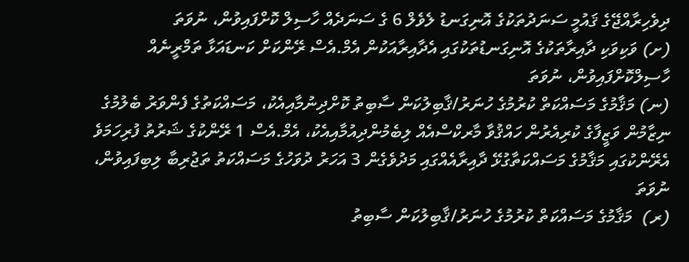ދިވެހިރާއްޖޭގެ ޤައުމީ ސަނަދުތަކުގެ އޮނިގަނޑު ލެވެލް 6 ގެ ސަނަދެއް ހާސިލް ކޮށްފައިވުން، ނުވަތަ
(ށ) ވަކިވަކި ދާއިރާތަކުގެ އޮނިގަނޑުތަކުގައި އެދާއިރާއަކުން އެމް.އެސް ރޭންކަށް ކަނޑައަޅާ ތަމްރީނެއް ހާސިލްކޮށްފައިވުން، ނުވަތަ
(ނ) މަޤާމުގެ މަސައްކަތް ކުރުމުގެ ހުނަރު/ޤާބިލުކަން ސާބިތު ކޮށްދިނުމާއިއެކު، މަސައްކަތުގެ ފެންވަރު ބެލުމުގެ ނިޒާމުން ވަޒީފާގެ ކުރިއެރުން ހައްޤުވާ މާރކްސްއެއް ލިބެމުންދިއުމާއިއެކު، އެމް.އެސް 1 ރޭންކުގެ ޝަރުތު ފުރިހަމަވެ އެރޭންކުގައި މަޤާމުގެ މަސައްކަތާގުޅޭ ދާއިރާއެއްގައި މަދުވެގެން 3 އަހަރު ދުވަހުގެ މަސައްކަތު ތަޖުރިބާ ލިބިފައިވުން، ނުވަތަ
(ރ)  މަޤާމުގެ މަސައްކަތް ކުރުމުގެ ހުނަރު/ޤާބިލުކަން ސާބިތު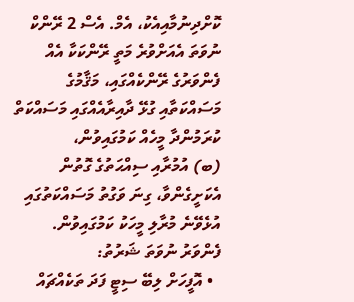ކޮށްދިނުމާއިއެކު، އެމް. އެސް 2 ރޭންކް ނުވަތަ އެއަށްވުރެ މަތީ ރޭންކަކާ އެއް ފެންވަރުގެ ރޭންކެއްގައި، މަޤާމުގެ މަސައްކަތާއި ގުޅޭ ދާއިރާއެއްގައި މަސައްކަތް ކުރަމުންދާ މީހެއް ކަމުގައިވުން،
(ބ) އުމުރާއި ސިއްޙަތުގެ ގޮތުން އެކަށީގެންވާ، ގިނަ ވަގުތު މަސައްކަތުގައި އުޅެވޭނެ މުރާލި މީހަކު ކަމުގައިވުން.
ފެންވަރު ނުވަތަ ޝަރުތު:
  • އޮފީހަށް ލިބޭ ސިޓީ ފަދަ ތަކެއްޗައް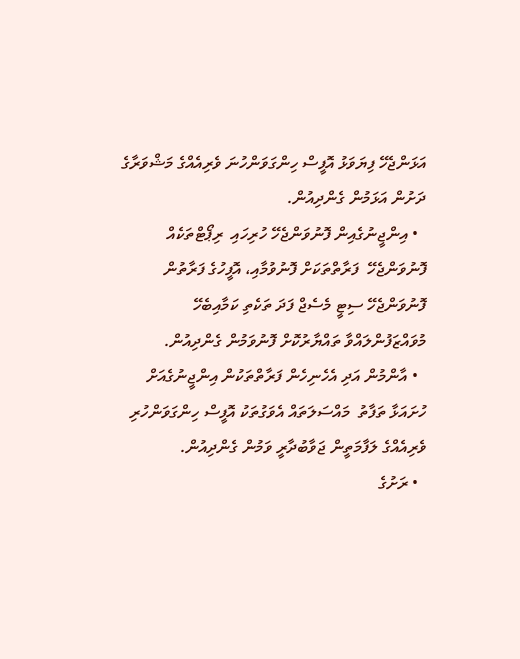އަޅަންޖެހޭ ފިޔަވަޅު އޮފީސް ހިންގަވަންހުނަ ވެރިއެއްގެ މަޝްވަރާގެ ދަށުން އަޅަމުން ގެންދިއުން.
  • އިންޖީނުގެއިން ފޮނުވަންޖެހޭ ހުރިހައި  ރިޕޯޓްތަކެއް ފޮނުވަންޖެހޭ  ފަރާތްތަކަށް ފޮނުވުމާއި، އޮފީހުގެ ފަރާތުން ފޮނުވަންޖެހޭ ސިޓީ މެސެޖް ފަދަ ތަކެތި ކަމާއިބެހޭ މުވައްޒަފުންލައްވާ ތައްޔާރުކޮށް ފޮނުވަމުން ގެންދިއުން.
  • އާންމުން އަދި އެހެނިހެން ފަރާތްތަކުން އިންޖީނުގެއަށް  ހުށައަޅާ ތަފާތު  މައްސަލަތައް އެވަގުތަކު އޮފީސް ހިންގަވަންހުރި ވެރިއެއްގެ ލަފާމަތީން ޖަވާބުދާރީ ވަމުން ގެންދިއުން.
  • ރަށުގެ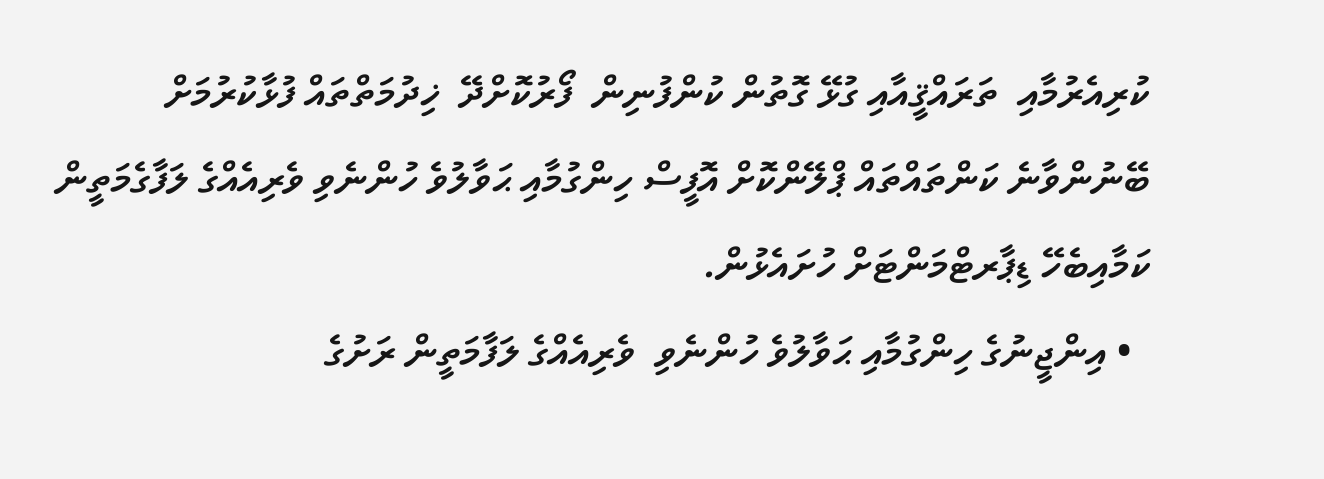ކުރިއެރުމާއި  ތަރައްޤީއާއި ގުޅޭ ގޮތުން ކުންފުނިން  ފޯރުކޮށްދޭ  ޚިދުމަތްތައް ފުޅާކުރުމަށް  ބޭނުންވާނެ ކަންތައްތައް ޕްލޭންކޮށް އޮފީސް ހިންގުމާއި ޙަވާލުވެ ހުންނެވި ވެރިއެއްގެ ލަފާގެމަތީން ކަމާއިބެހޭ ޑިޕާރޓްމަންޓަށް ހުށައެޅުން.
  • އިންޖީނުގެ ހިންގުމާއި ޙަވާލުވެ ހުންނެވި  ވެރިއެއްގެ ލަފާމަތީން ރަށުގެ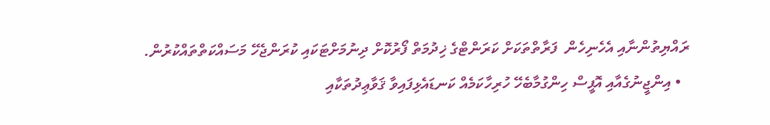ރައްޔިތުންނާއި އެހެނިހެން  ފަރާތްތަކަށް ކަރަންޓްގެ ޚިދުމަތް ފޯރުކޮށް ދިނުމަށްޓަކައި ކުރަންޖެހޭ މަސައްކަތްތައްކުރުން.
  • އިންޖީނުގެއާއި އޮފީސް ހިންގުމާބެހޭ ހުރިހާކަމެއް ކަނޑައެޅިފައިވާ ޤަވާޢިދުތަކާއި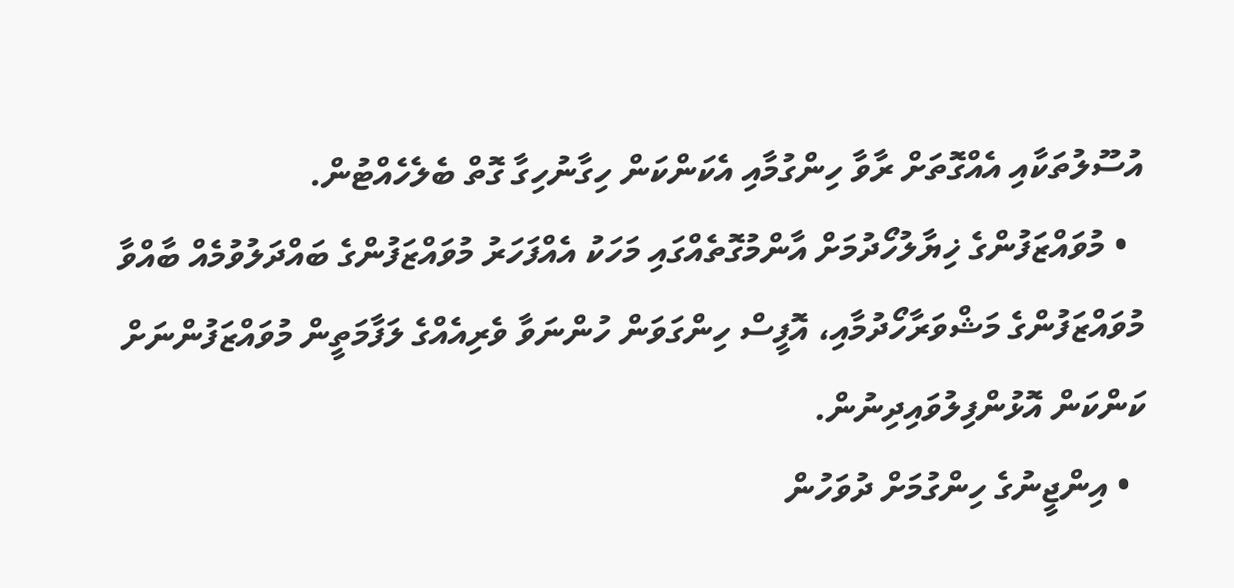އުސޫލުތަކާއި އެއްގޮތަށް ރާވާ ހިންގުމާއި އެކަންކަން ހިގާނުހިގާ ގޮތް ބެލެހެއްޓުން.
  • މުވައްޒަފުންގެ ޚިޔާލުހޯދުމަށް އާންމުގޮތެއްގައި މަހަކު އެއްފަހަރު މުވައްޒަފުންގެ ބައްދަލުވުމެއް ބާއްވާ މުވައްޒަފުންގެ މަޝްވަރާހޯދުމާއި، އޮފީސް ހިންގަވަން ހުންނަވާ ވެރިއެއްގެ ލަފާމަތީން މުވައްޒަފުންނަށް ކަންކަން އޮޅުންފިލުވައިދިނުން.
  • އިންޖީނުގެ ހިންގުމަށް ދުވަހުން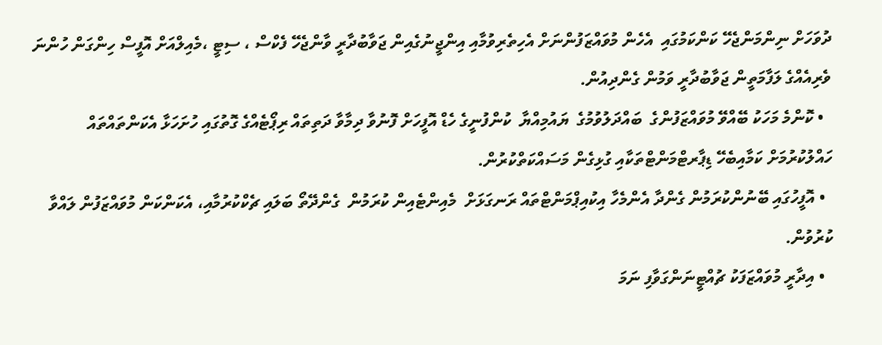ދުވަހަށް ނިންމަންޖެހޭ ކަންކަމުގައި  އެހެން މުވައްޒަފުންނަށް އެހިތެރިވުމާއި އިންޖީނުގެއިން ޖަވާބުދާރީ ވާންޖެހޭ ފެކްސް ، ސިޓީ ،މެއިލްއަށް އޮފީސް ހިންގަން ހުންނަ ވެރިއެއްގެ ލަފާމަތީން ޖަވާބުދާރީ ވަމުން ގެންދިއުން.
  • ކޮންމެ މަހަކު ބޭއްވޭ މުވައްޒަފުންގެ  ބައްދަލުވުމުގެ  ޔައުމިއްޔާ  ކުންފުނީގެ ހެޑް އޮފީހަށް ފޮނުވާ ދިމާވާ ދަތިތައް ރިޕޯޓެއްގެ ގޮތުގައި ހުށަހަޅާ އެކަންތައްތައް ހައްލުކުރުމަށް ކަމާއިބެހޭ ޑިޕާރޓްމަންޓްތަކާއި ގުޅިގެން މަސައްކަތްކުރުން.
  • އޮފީހުގައި ބޭނުންކުރަމުން ގެންދާ އެންމެހާ އިކުއިޕްމަންޓްތައް ރަނގަޅަށް  މެއިންޓެއިން ކުރަމުން  ގެންދޭތޯ ބަލައި ޗެކްކުރުމާއި، އެކަންކަން މުވައްޒަފުން ލައްވާ ކުރުވުން.
  • އިދާރީ މުވައްޒަފަކު ޗުއްޓީނަންގަވާފި ނަމަ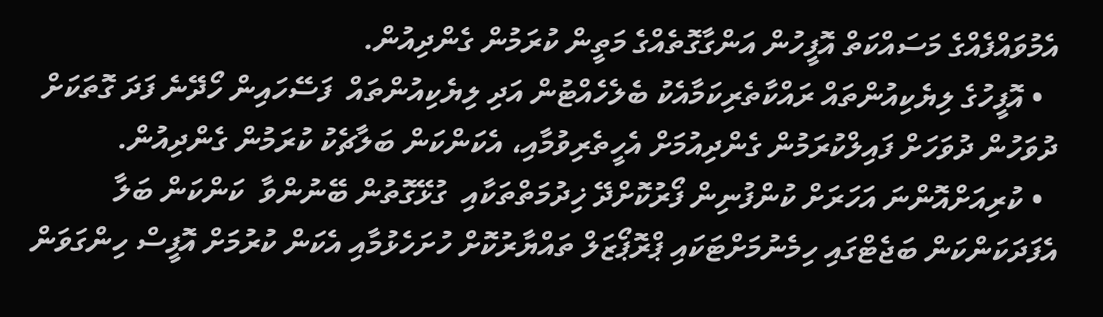އެމުވައްފެއްގެ މަސައްކަތް އޮފީހުން އަންގާގޮތެއްގެ މަތީން ކުރަމުން ގެންދިއުން.
  • އޮފީހުގެ ލިޔެކިއުންތައް ރައްކާތެރިކަމާއެކު ބެލެހެއްޓުން އަދި ލިޔެކިއުންތައް  ފަސޭހައިން ހޯދޭނެ ފަދަ ގޮތަކަށް ދުވަހުން ދުވަހަށް ފައިލްކުރަމުން ގެންދިއުމަށް އެހީތެރިވުމާއި، އެކަންކަން ބަލާޗެކު ކުރަމުން ގެންދިއުން.
  • ކުރިއަށްއޮންނަ އަހަރަށް ކުންފުނިން ފޯރުކޮށްދޭ ޚިދުމަތްތަކާއި  ގުޅޭގޮތުން ބޭނުންވާ  ކަންކަން ބަލާ  އެފަދަކަންކަން ބަޖެޓްގައި ހިމެނުމަށްޓަކައި ޕްރޮޕޯޒަލް ތައްޔާރުކޮށް ހުށަހެޅުމާއި އެކަން ކުރުމަށް އޮފީސް ހިންގަވަން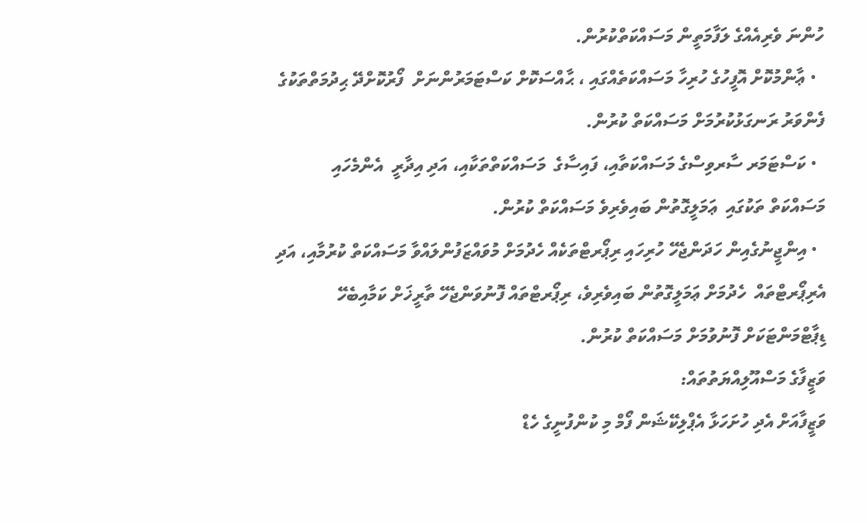ހުންނަ ވެރިއެއްގެ ލަފާމަތީން މަސައްކަތްކުރުން.
  • ޢާންމުކޮށް އޮފީހުގެ ހުރިހާ މަސައްކަތެއްގައި ، ޙާއްސަކޮށް ކަސްޓަމަރުންނަށް  ފޯރުކޮށްދޭ ޙިދުމަތްތަކުގެ  ފެންވަރު ރަނގަޅުކުރުމަށް މަސައްކަތް ކުރުން.
  • ކަސްޓަމަރ ސާރވިސްގެ މަސައްކަތާއި، ފައިސާގެ  މަސައްކަތްތަކާއި، އަދި އިދާރީ  އެންމެހައި  މަސައްކަތް ތަކުގައި  ޢަމަލީގޮތުން ބައިވެރިވެ މަސައްކަތް ކުރުން.
  • އިންޖީނުގެއިން ހަދަންޖެހޭ ހުރިހައި ރިޕޯރޓްތަކެއް ހެދުމަށް މުވައްޒަފުންލައްވާ މަސައްކަތް ކުރުމާއި، އަދި އެރިޕޯރޓްތައް  ހެދުމަށް ޢަމަލީގޮތުން ބައިވެރިވެ، ރިޕޯރޓްތައް ފޮނުވަންޖެހޭ ތާރީޚަށް ކަމާއިބެހޭ ޑިޕާޓްމަންޓަކަށް ފޮނުވުމަށް މަސައްކަތް ކުރުން.
ވަޒީފާގެ މަސްއޫލިއްޔަތުތައް:
ވަޒީފާއަށް އެދި ހުށަހަޅާ އެޕްލިކޭޝަން ފޯމް މި ކުންފުނީގެ ހެޑް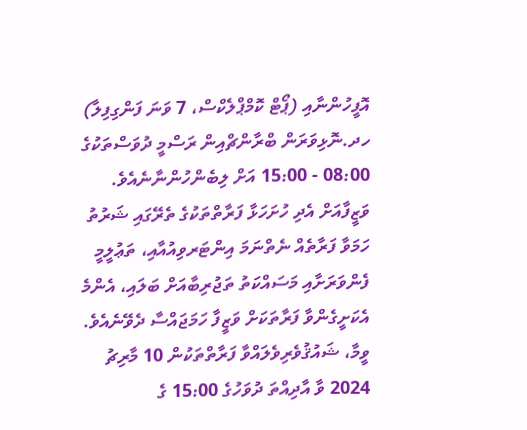އޮފީހުންނާއި (ޕޯޓް ކޮމްޕްލެކްސް، 7 ވަނަ ފަންގިފިލާ) ހދ.ނޮޅިވަރަން ބްރާންޗްއިން ރަސްމީ ދުވަސްތަކުގެ 08:00 - 15:00 އަށް ލިބެންހުންނާނެއެވެ. ވަޒީފާއަށް އެދި ހުށަހަޅާ ފަރާތްތަކުގެ ތެރޭގައި ޝަރުތު ހަމަވާ ފަރާތެއް ނެތްނަމަ އިންޓަރވިއުއާއި، ތަޢުލީމީ ފެންވަރަށާއި މަސައްކަތު ތަޖުރިބާއަށް ބަލައި، އެންމެ އެކަށީގެންވާ ފަރާތަކަށް ވަޒީފާ ހަމަޖައްސާ ދެވޭނެއެވެ.
ވީމާ، ޝައުޤުވެރިވެލައްވާ ފަރާތްތަކުން 10 މާރިޗު 2024 ވާ އާދިއްތަ ދުވަހުގެ 15:00 ގެ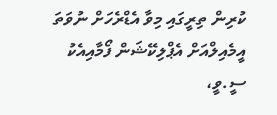ކުރިން ތިރީގައި މިވާ އެޑްރެހަށް ނުވަތަ އީމެއިލްއަށް އެޕްލިކޭޝަން ފޯމާއިއެކު ސީ.ވީ،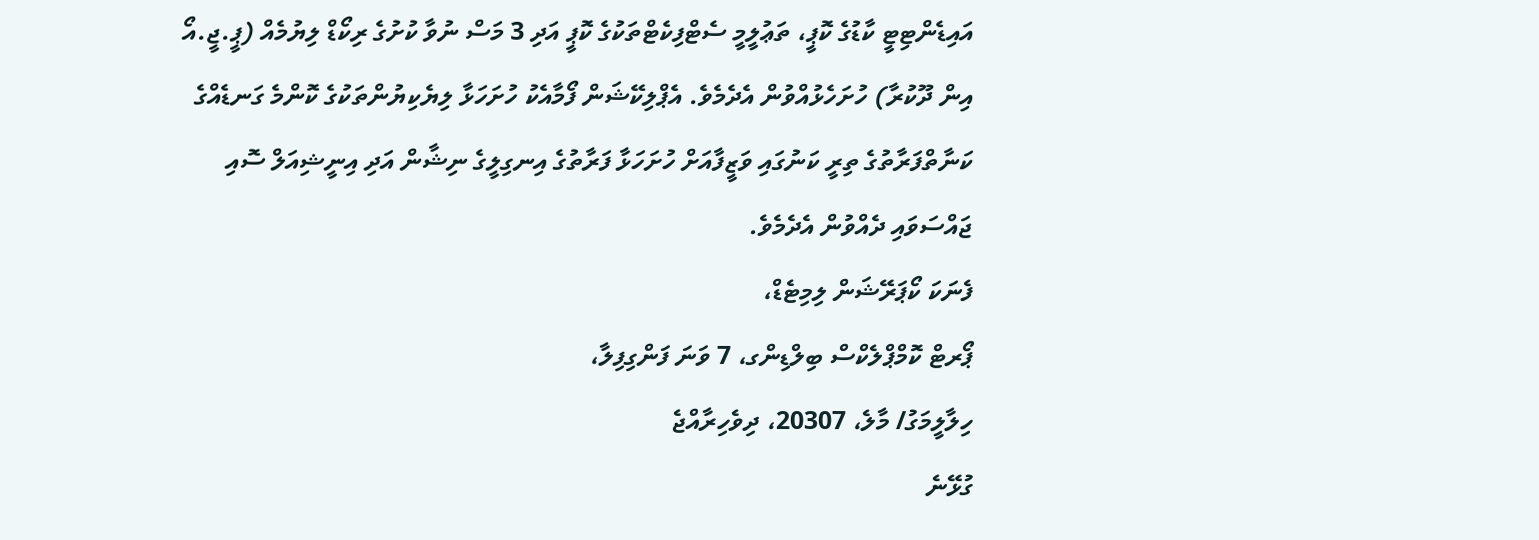އައިޑެންޓިޓީ ކާޑުގެ ކޮޕީ، ތަޢުލީމީ ސެޓްފިކެޓްތަކުގެ ކޮޕީ އަދި 3 މަސް ނުވާ ކުށުގެ ރިކޯޑް ލިޔުމެއް (ޕީ.ޖީ.އޯ އިން ދޫކުރާ) ހުށަހެޅުއްވުން އެދެމެވެ. އެޕްލިކޭޝަން ފޯމާއެކު ހުށަހަޅާ ލިޔެކިޔުންތަކުގެ ކޮންމެ ގަނޑެއްގެ ކަނާތްފަރާތުގެ ތިރީ ކަނުގައި ވަޒީފާއަށް ހުށަހަޅާ ފަރާތުގެ އިނގިލީގެ ނިޝާން އަދި އިނީޝިއަލް ސޮއި ޖައްސަވައި ދެއްވުން އެދެމެވެ.
ފެނަކަ ކޯޕަރޭޝަން ލިމިޓެޑް،
ޕޯރޓް ކޮމްޕްލެކްސް ބިލްޑިންގ، 7 ވަނަ ފަންގިފިލާ،
ހިލާލީމަގު/ މާލެ، 20307، ދިވެހިރާއްޖެ
ގުޅޭނެ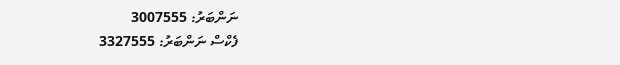ނަންބަރު: 3007555
ފެކްސް ނަންބަރު: 3327555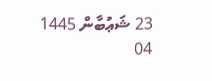23 ޝަޢުބާން 1445
04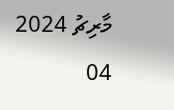މާރިޗު 2024
04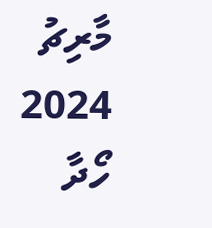މާރިޗު 2024
ހޯދާ